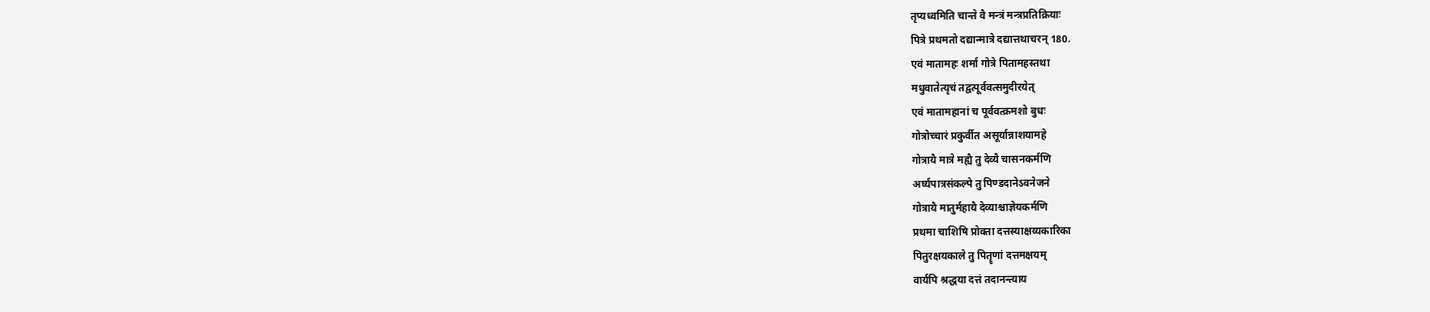तृप्यध्वमिति चान्ते वै मन्त्रं मन्त्रप्रतिक्रियाः
पित्रे प्रथमतो दद्यान्मात्रे दद्यात्तथाचरन् 180.
एवं मातामहः शर्मा गोत्रे पितामहस्तथा
मधुवातेत्यृचं तद्वत्पूर्ववत्समुदीरयेत्
एवं मातामहानां च पूर्ववत्क्रमशो बुधः
गोत्रोच्चारं प्रकुर्वीत असूर्यान्नाशयामहे
गोत्रायै मात्रे मह्यै तु देव्यै चासनकर्मणि
अर्घ्यपात्रसंकल्पे तु पिण्डदानेऽवनेजने
गोत्रायै मातुर्महायै देव्याश्चाज्ञेयकर्मणि
प्रथमा चाशिषि प्रोक्ता दत्तस्याक्षय्यकारिका
पितुरक्षयकाले तु पितॄणां दत्तमक्षयम्
वार्यपि श्रद्धया दत्तं तदानन्त्याय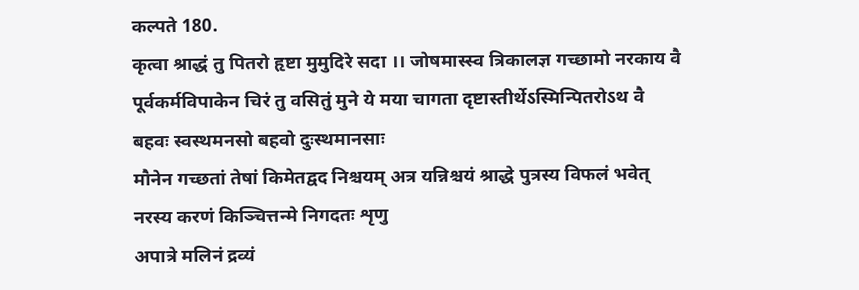कल्पते 180.
कृत्वा श्राद्धं तु पितरो हृष्टा मुमुदिरे सदा ।। जोषमास्स्व त्रिकालज्ञ गच्छामो नरकाय वै
पूर्वकर्मविपाकेन चिरं तु वसितुं मुने ये मया चागता दृष्टास्तीर्थेऽस्मिन्पितरोऽथ वै
बहवः स्वस्थमनसो बहवो दुःस्थमानसाः
मौनेन गच्छतां तेषां किमेतद्वद निश्चयम् अत्र यन्निश्चयं श्राद्धे पुत्रस्य विफलं भवेत्
नरस्य करणं किञ्चित्तन्मे निगदतः शृणु
अपात्रे मलिनं द्रव्यं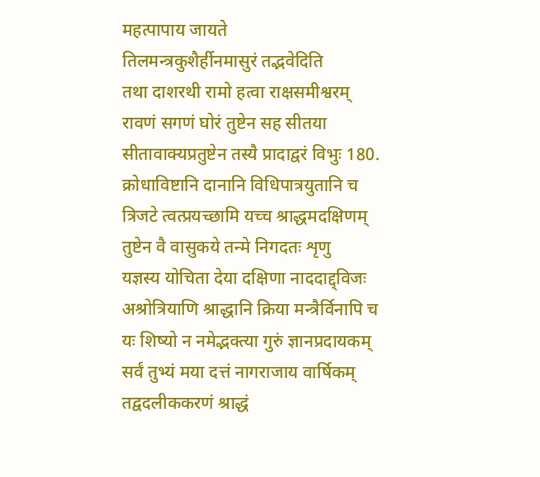महत्पापाय जायते
तिलमन्त्रकुशैर्हीनमासुरं तद्भवेदिति
तथा दाशरथी रामो हत्वा राक्षसमीश्वरम्
रावणं सगणं घोरं तुष्टेन सह सीतया
सीतावाक्यप्रतुष्टेन तस्यै प्रादाद्वरं विभुः 180.
क्रोधाविष्टानि दानानि विधिपात्रयुतानि च
त्रिजटे त्वत्प्रयच्छामि यच्च श्राद्धमदक्षिणम्
तुष्टेन वै वासुकये तन्मे निगदतः शृणु
यज्ञस्य योचिता देया दक्षिणा नाददाद्द्विजः
अश्रोत्रियाणि श्राद्धानि क्रिया मन्त्रैर्विनापि च
यः शिष्यो न नमेद्भक्त्या गुरुं ज्ञानप्रदायकम्
सर्वं तुभ्यं मया दत्तं नागराजाय वार्षिकम्
तद्वदलीककरणं श्राद्धं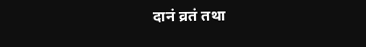दानं व्रतं तथा